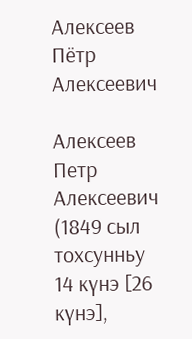Алексеев Пётр Алексеевич

Алексеев Петр Алексеевич (1849 сыл тохсунньу 14 күнэ [26 күнэ],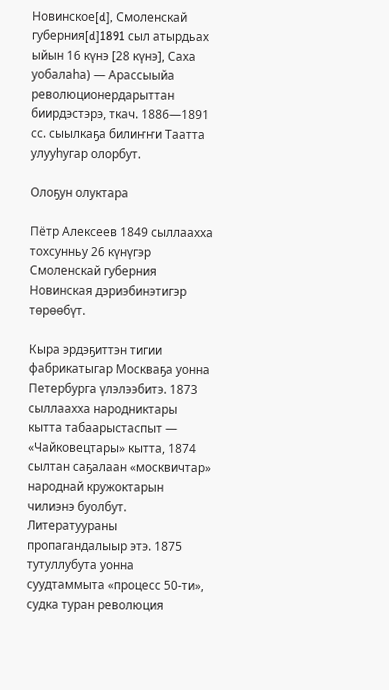Новинское[d], Смоленскай губерния[d]1891 сыл атырдьах ыйын 16 күнэ [28 күнэ], Саха уобалаһа) — Арассыыйа революционердарыттан биирдэстэрэ, ткач. 1886—1891 сс. сыылкаҕа билиҥҥи Таатта улууһугар олорбут.

Олоҕун олуктара

Пётр Алексеев 1849 сыллаахха тохсунньу 26 күнүгэр Смоленскай губерния Новинская дэриэбинэтигэр төрөөбүт.

Кыра эрдэҕиттэн тигии фабрикатыгар Москваҕа уонна Петербурга үлэлээбитэ. 1873 сыллаахха народниктары кытта табаарыстаспыт — «Чайковецтары» кытта, 1874 сылтан саҕалаан «москвичтар» народнай кружоктарын чилиэнэ буолбут. Литератуураны пропагандалыыр этэ. 1875 тутуллубута уонна суудтаммыта «процесс 50-ти», судка туран революция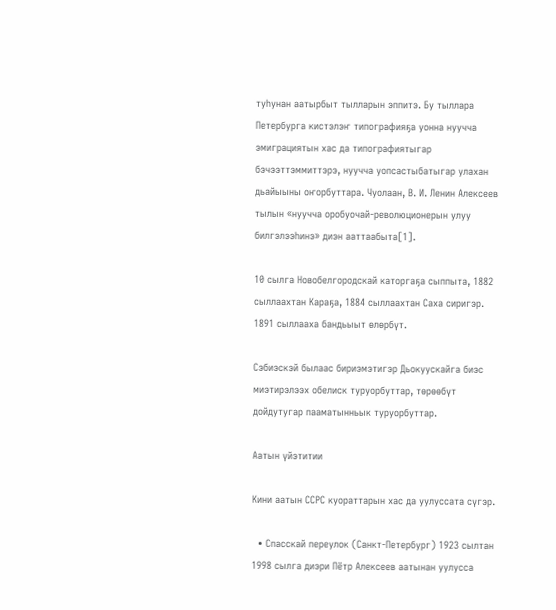туһунан аатырбыт тылларын эппитэ. Бу тыллара Петербурга кистэлэҥ типографияҕа уонна нуучча эмиграциятын хас да типографиятыгар бэчээттэммиттэрэ, нуучча уопсастыбатыгар улахан дьайыыны оҥорбуттара. Чуолаан, В. И. Ленин Алексеев тылын «нуучча оробуочай-революционерын улуу билгэлээһинэ» диэн ааттаабыта[1].

10 сылга Новобелгородскай каторгаҕа сыппыта, 1882 сыллаахтан Караҕа, 1884 сыллаахтан Саха сиригэр. 1891 сыллааха бандьыыт өлөрбүт.

Сэбиэскэй былаас бириэмэтигэр Дьокуускайга биэс миэтирэлээх обелиск туруорбуттар, төрөөбүт дойдутугар пааматынньык туруорбуттар.

Аатын үйэтитии

Кини аатын ССРС куораттарын хас да уулуссата сүгэр.

  • Спасскай переулок (Санкт-Петербург) 1923 сылтан 1998 сылга диэри Пётр Алексеев аатынан уулусса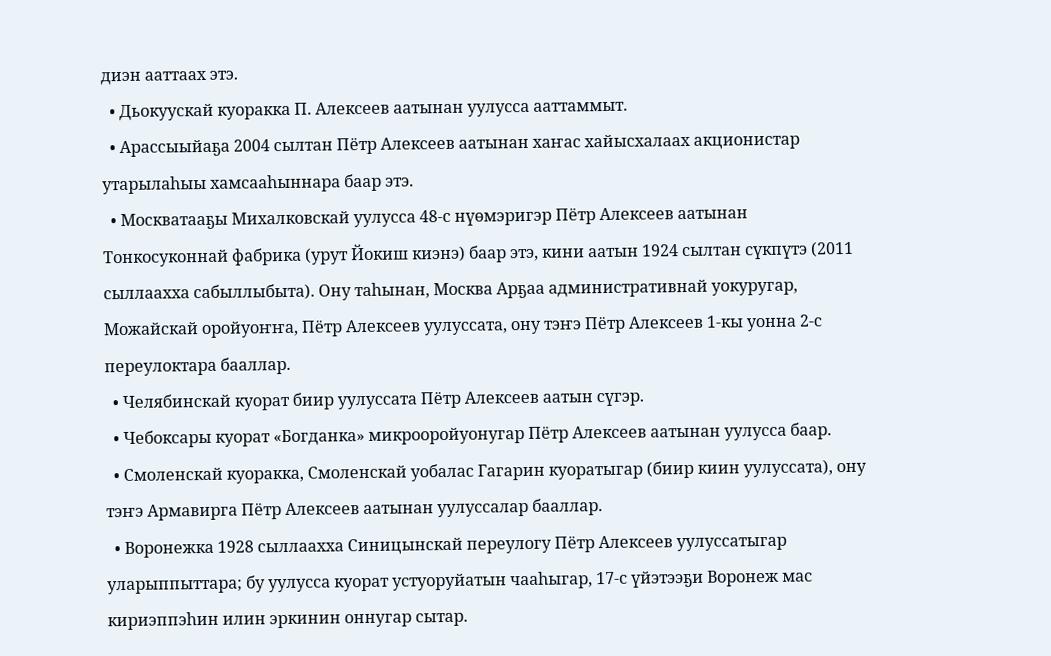диэн ааттаах этэ.
  • Дьокуускай куоракка П. Алексеев аатынан уулусса ааттаммыт.
  • Арассыыйаҕа 2004 сылтан Пётр Алексеев аатынан хаҥас хайысхалаах акционистар утарылаһыы хамсааһыннара баар этэ.
  • Москватааҕы Михалковскай уулусса 48-с нүөмэригэр Пётр Алексеев аатынан Тонкосуконнай фабрика (урут Йокиш киэнэ) баар этэ, кини аатын 1924 сылтан сүкпүтэ (2011 сыллаахха сабыллыбыта). Ону таһынан, Москва Арҕаа административнай уокуругар, Можайскай оройуоҥҥа, Пётр Алексеев уулуссата, ону тэҥэ Пётр Алексеев 1-кы уонна 2-с переулоктара бааллар.
  • Челябинскай куорат биир уулуссата Пётр Алексеев аатын сүгэр.
  • Чебоксары куорат «Богданка» микрооройуонугар Пётр Алексеев аатынан уулусса баар.
  • Смоленскай куоракка, Смоленскай уобалас Гагарин куоратыгар (биир киин уулуссата), ону тэҥэ Армавирга Пётр Алексеев аатынан уулуссалар бааллар.
  • Воронежка 1928 сыллаахха Синицынскай переулогу Пётр Алексеев уулуссатыгар уларыппыттара; бу уулусса куорат устуоруйатын чааһыгар, 17-с үйэтээҕи Воронеж мас кириэппэһин илин эркинин оннугар сытар.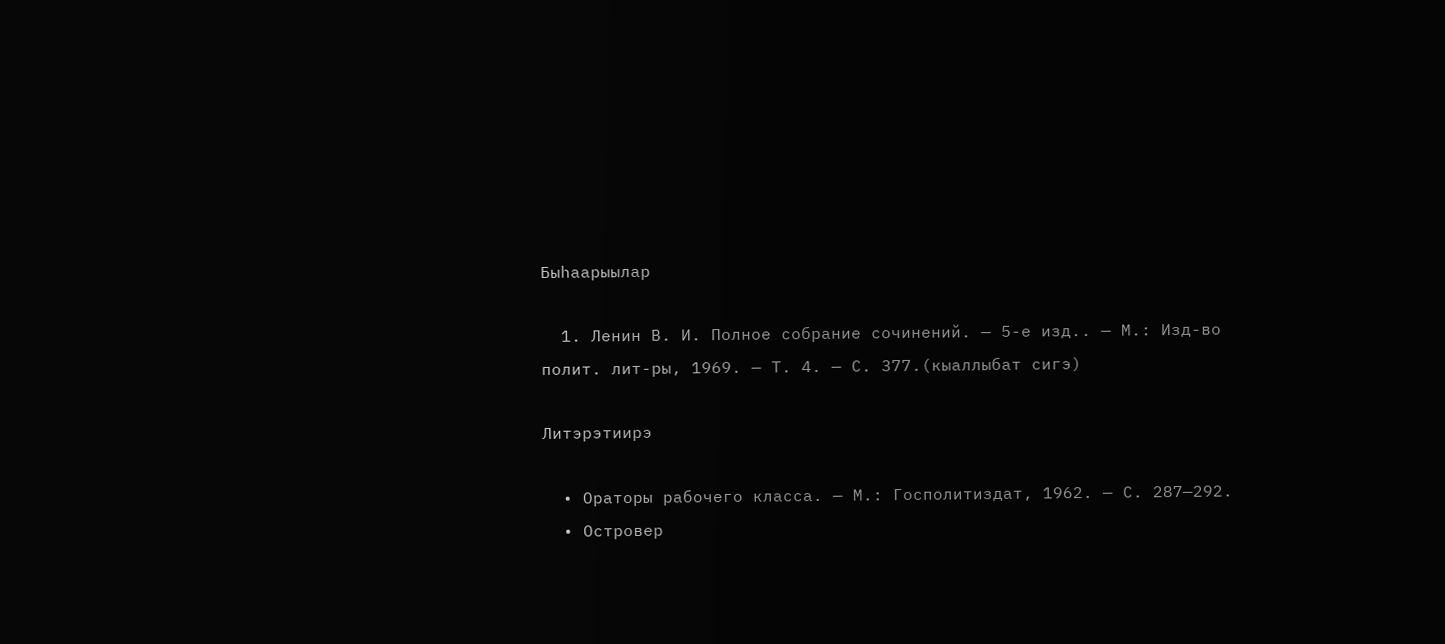Быһаарыылар

  1. Ленин В. И. Полное собрание сочинений. — 5-е изд.. — М.: Изд-во полит. лит-ры, 1969. — Т. 4. — С. 377.(кыаллыбат сигэ)

Литэрэтиирэ

  • Ораторы рабочего класса. — М.: Госполитиздат, 1962. — С. 287—292.
  • Островер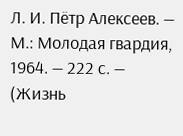Л. И. Пётр Алексеев. — М.: Молодая гвардия, 1964. — 222 с. — (Жизнь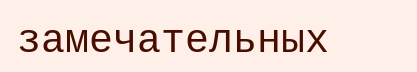замечательных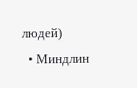людей)
  • Миндлин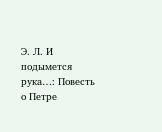Э. Л. И подымется рука…: Повесть о Петре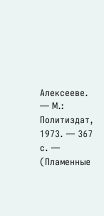Алексееве. — М.: Политиздат, 1973. — 367 с. — (Пламенные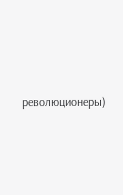революционеры)